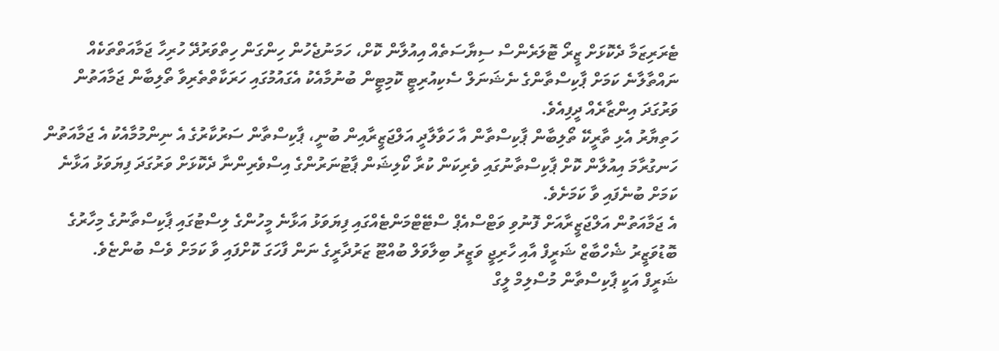ޓެރަރިޒަމާ ދެކޮޅަށް ޒީރޯ ޓޮލަރެންސް ސިޔާސަތެއް އިއުލާން ކޮށް، ހަމަނުޖެހުން ހިންގަން ހިތްވަރުދޭ ހުރިހާ ޖަމާއަތްތަކެއް ނައްތާލާނެ ކަމަށް ޕާކިސްތާންގެ ނެޝަނަލް ސެކިއުރިޓީ ކޮމިޓީން ބުނުމާއެކު އެގައުމުގައި ހަރަކާތްތެރިވާ ތޯލިބާން ޖަމާއަތުން ވަރުގަދަ އިންޒާރެއް ދީފިއެވެ.
ހަތިޔާރު އެޅި ތާރީކޭ ތޯލިބާން ޕާކިސްތާން އާ ހަވާލާދީ އަލްޖަޒީރާއިން ބުނީ، ޕާކިސްތާން ސަރުކާރުގެ އެ ނިންމުމާއެކު އެ ޖަމާއަތުން ހަނގުރާމަ އިއުލާން ކޮށް ޕާކިސްތާނުގައި ވެރިކަން ކުރާ ކޯލިޝަން ޕާޓުނަރުންގެ އިސްވެރިންނާ ދެކޮޅަށް ވަރުގަދަ ފިޔަވަޅު އަޅާނެ ކަމަށް ބުނެފައި ވާ ކަމަށެވެ.
އެ ޖަމާއަތުން އަލްޖަޒީރާއަށް ފޮނުވި ވަޓްސްއެޕް ސްޓޭޓްމަންޓެއްގައި ފިޔަވަޅު އަޅާނެ މީހުންގެ ލިސްޓުގައި ޕާކިސްތާނުގެ މިހާރުގެ ބޮޑުވަޒީރު ޝެހްބާޒް ޝަރީފް އާއި ހާރިޖީ ވަޒީރު ބިލާވަލް ބުއްޓޫ ޒަރުދާރީގެ ނަން ފާހަގަ ކޮށްފައި ވާ ކަމަށް ވެސް ބުންޏެވެ.
ޝަރީފް އަކީ ޕާކިސްތާން މުސްލިމް ލީގް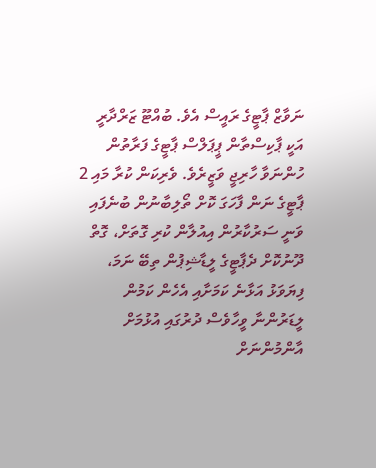ނަވާޒް ޕާޓީގެ ރައީސް އެވެ. ބުއްޓޫ ޒަރްދާރީ އަކީ ޕާކިސްތާން ޕީޕަލްސް ޕާޓީގެ ފަރާތުން ހުންނަވާ ހާރިޖީ ވަޒީރެވެ. ވެރިކަން ކުރާ މައި 2 ޕާޓީގެ ނަން ފާހަގަ ކޮށް ތޯލިބާނުން ބުނެފައި ވަނީ ސަރުކާރުން އިއުލާން ކުރި ގޮތަށް، ގޮތް ދޫނުކޮށް ދެޕާޓީގެ ލީޑާޝިޕުން ތިބޭ ނަމަ، ފިޔަވަޅު އަޅާނެ ކަމަށާއި އެހެން ކަމުން ލީޑަރުންނާ ވީހާވެސް ދުރުގައި އުޅުމަށް އާންމުންނަށް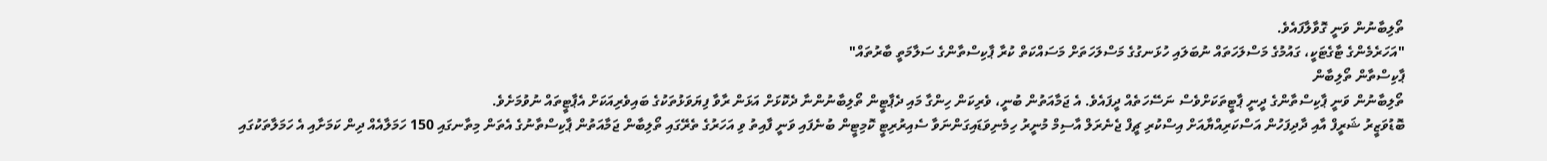ތޯލިބާނުން ވަނީ ގޮވާލާފައެވެ.
"އަހަރެމެންގެ ޓާގެޓަކީ، ގައުމުގެ މަސްލަހަތައް ނުބަލައި ހުޅަނގުގެ މަސްލަހަތަށް މަސައްކަތް ކުރާ ޕާކިސްތާންގެ ސަލާމަތީ ބާރުތައް"
ޕާކިސްތާން ތޯލިބާން
ތޯލިބާނުން ވަނީ ޕާކިސްތާންގެ ދީނީ ޕާޓީތަކަށްވެސް ނަސޭހަތެއް ދީފައެވެ. އެ ޖަމާއަތުން ބުނީ، ވެރިކަން ހިންގާ މައި ދެޕާޓީން ތޯލިބާނުންނާ ދެކޮޅަށް އަޅަން ރާވާ ފިޔަވަޅުތަކުގެ ބައިވެރިއަކަށް އެޕާޓީތައް ނުވުމަށެވެ.
ބޮޑުވަޒީރު ޝަރީފް އާއި ދާދިފަހުން އަސްކަރިއްޔާއަށް އިސްކުރި ޗީފް ޖެނެރަލް އާސިމް މުނީރު ހިމެނިވަޑައިގަންނަވާ ސެއިރުރިޓީ ކޮމިޓީން ބުނެފައި ވަނީ ފާއިތު ވި އަހަރުގެ ތެރޭގައި ތޯލިބާން ޖަމާއަތުން ޕާކިސްތާނުގެ އެތަން މިތާނގައި 150 ހަމަލާއެއް ދިން ކަމަށާއި އެ ހަމަލާތަކުގައި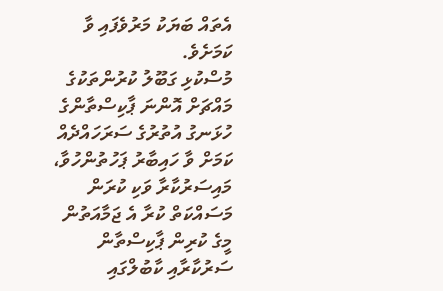އެތައް ބަޔަކު މަރުވެފައި ވާ ކަމަށެވެ.
މުސްކުޅި ގަބޫލު ކުރުންތަކުގެ މައްޗަށް އޮންނަ ޕާކިސްތާންގެ ހުޅަނގު އުތުރުގެ ސަރަހައްދެއް ކަމަށް ވާ ހައިބާރު ޕަހުތުންހުވާ، މައިސަރުކާރާ ވަކި ކުރަން މަސައްކަތް ކުރާ އެ ޖަމާއަތުން މީގެ ކުރިން ޕާކިސްތާން ސަރުކާރާއި ކާބުލްގައި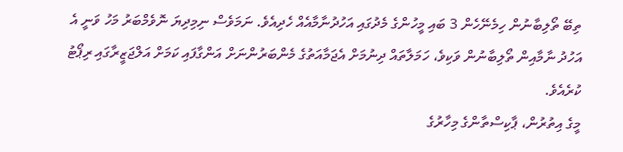ތިބޭ ތޯލިބާނުން ހިމެނޭހެން 3 ބައި މީހުންގެ މެދުގައި އަހުދުނާމާއެއް ހެދިއެވެ. ނަމަވެސް ނިމިދިޔަ ނޮވެމްބަރު މަހު ވަނީ އެ އަހުދު ނާމާއިން ތޯލިބާނުން ވަކިވެ، ހަމަލާތައް ދިނުމަށް އެޖަމާއަތުގެ މެންބަރުންނަށް އަންގާފައި ކަމަށް އަލްޖަޒީރާގައި ރިޕޯޓު ކުރެއެވެ.
މީގެ އިތުރުން، ޕާކިސްތާންގެ މިހާރުގެ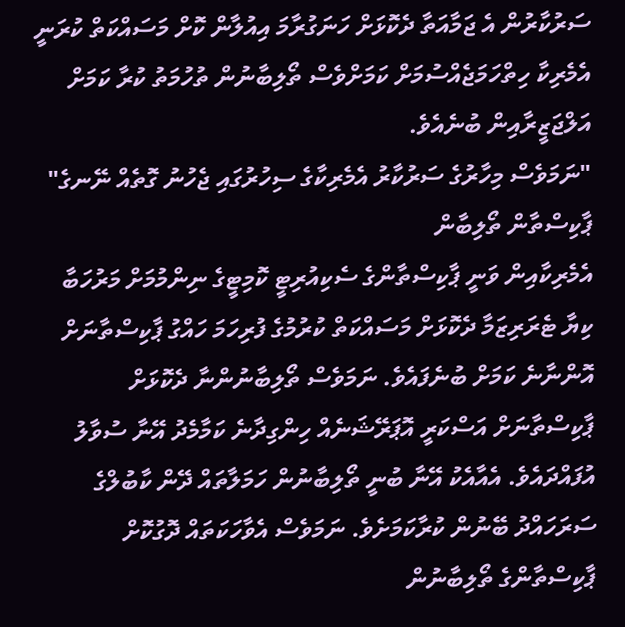ސަރުކާރުން އެ ޖަމާއަތާ ދެކޮޅަށް ހަނަގުރާމަ އިއުލާން ކޮށް މަސައްކަތް ކުރަނީ އެމެރިކާ ހިތްހަމަޖެއްސުމަށް ކަމަށްވެސް ތޯލިބާނުން ތުހުމަތު ކުރާ ކަމަށް އަލްޖަޒީރާއިން ބުނެއެވެ.
"ނަމަވެސް މިހާރުގެ ސަރުކާރު އެމެރިކާގެ ސިހުރުގައި ޖެހުނު ގޮތެއް ނޭނގެ"
ޕާކިސްތާން ތޯލިބާން
އެމެރިކާއިން ވަނީ ޕާކިސްތާންގެ ސެކިއުރިޓީ ކޮމިޓީގެ ނިންމުމަށް މަރުހަބާ ކިޔާ ޓެރަރިޒަމާ ދެކޮޅަށް މަސައްކަތް ކުރުމުގެ ފުރިހަމަ ހައްގު ޕާކިސްތާނަށް އޮންނާނެ ކަމަށް ބުނެފައެވެ. ނަމަވެސް ތޯލިބާނުންނާ ދެކޮޅަށް ޕާކިސްތާނަށް އަސްކަރީ އޮޕަރޭޝަނެއް ހިންގިދާނެ ކަމާމެދު އޭނާ ސުވާލު އުފައްދައެވެ. އެއާއެކު އޭނާ ބުނީ ތޯލިބާނުން ހަމަލާތައް ދޭން ކާބުލްގެ ސަރަހައްދު ބޭނުން ކުރާކަމަށެވެ. ނަމަވެސް އެވާހަކަތައް ދޮގުކޮށް ޕާކިސްތާންގެ ތޯލިބާނުން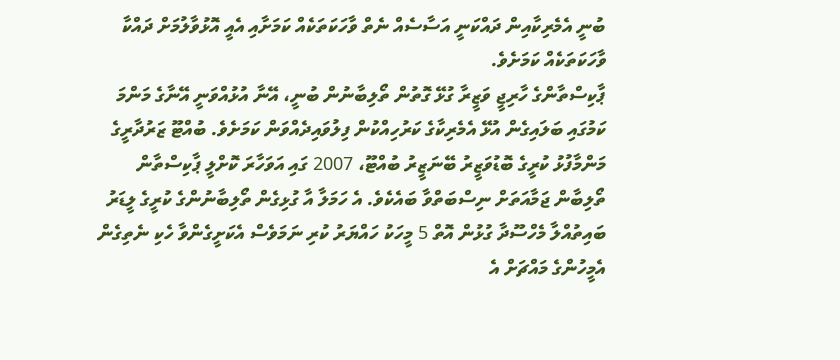ބުނީ އެމެރިކާއިން ދައްކަނީ އަސާސެއް ނެތް ވާހަކަތަކެއް ކަމަށާއި އެއީ އޮޅުވާލުމަށް ދައްކާ ވާހަކަތަކެއް ކަމަށެވެ.
ޕާކިސްތާންގެ ހާރިޖީ ވަޒީރާ ގުޅޭ ގޮތުން ތޯލިބާނުން ބުނީ، އޭނާ އުޅުއްވަނީ އޭނާގެ މަންމަ ކަމުގައި ބަލައިގެން އުޅޭ އެމެރިކާގެ ކަރުހިއްކުން ފިލުވައިދެއްވަން ކަމަށެވެ. ބުއްޓޫ ޒަރުދާރީގެ މަންމާފުޅު ކުރީގެ ބޮޑުވަޒީރު ބޭނަޒީރު ބުއްޓޫ، 2007 ގައި އަވަހާރަ ކޮށްލީ ޕާކިސްތާން ތޯލިބާން ޖަމާއަތަށް ނިސްބަތްވާ ބައެކެވެ. އެ ހަމަލާ އާ ގުޅިގެން ތޯލިބާނުންގެ ކުރީގެ ލީޑަރު ބައިތުއްލާ މެހްސޫދާ ގުޅުން އޮތް 5 މީހަކު ހައްޔަރު ކުރި ނަމަވެސް އެކަށީގެންވާ ހެކި ނެތިގެން އެމީހުންގެ މައްޗަށް އެ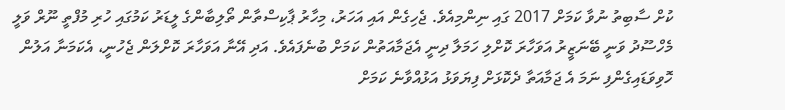ކުށް ސާބިތު ނުވާ ކަމަށް 2017 ގައި ނިންމިއެވެ. ޖެހިގެން އައި އަހަރު، މިހާރު ޕާކިސްތާން ތޯލިބާންގެ ލީޑަރު ކަމުގައި ހުރި މުފްތީ ނޫރް ވަލީ މެހްސޫދު ވަނީ ބޭނަޒީރު އަވަހާރަ ކޮށްލި ހަމަލާ ދިނީ އެޖަމާއަތުން ކަމަށް ބުނެފައެވެ. އަދި އޭނާ އަވަހާރަ ކޮށްލަން ޖެހުނީ، އެކަމަނާ އަލުން ހޮވިވަޑައިގެންފި ނަމަ އެ ޖަމާއަތާ ދެކޮޅަށް ފިޔަވަޅު އަޅުއްވާނެ ކަމަށް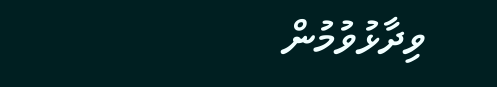ވިދާޅުވުމުން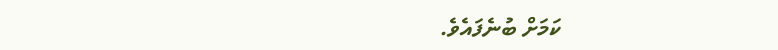ކަމަށް ބުނެފައެވެ.